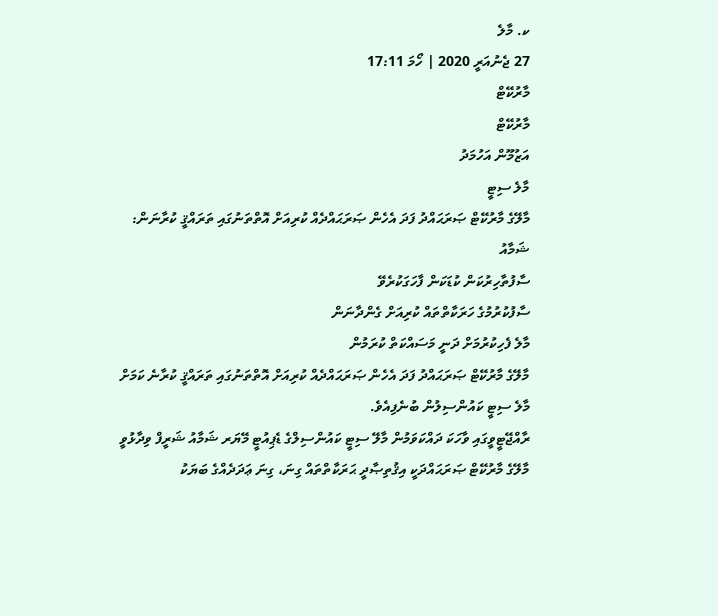ކ. މާލެ
27 ޖެނުއަރީ 2020 | ހޯމަ 17:11
މާރުކޭޓް
މާރުކޭޓް
އަޒުމޫން އަހުމަދު
މާލެ ސިޓީ
މާލޭގެ މާރުކޭޓް ޞަރަޙައްދު ފަދަ އެހެން ޞަރަޙައްދެއް ކުރިއަށް އޮތްތަނުގައި ތަރައްޤީ ކުރާނަން: ޝަމާއު
ސާފުތާހިރުކަން ކުޑަކަން ފާހަގަކުރެވޭ
ސާފުކުރުމުގެ ހަރަކާތްތައް ކުރިއަށް ގެންދާނަން
މާލެ ފެހިކުރުމަށް ދަނީ މަސައްކަތް ކުރަމުން
މާލޭގެ މާރުކޭޓް ޞަރަޙައްދު ފަދަ އެހެން ޞަރަޙައްދެއް ކުރިއަށް އޮތްތަނުގައި ތަރައްޤީ ކުރާނެ ކަމަށް މާލެ ސިޓީ ކައުންސިލުން ބުނެފިއެވެ.
ރާއްޖޭޓީވީގައި ވާހަކަ ދައްކަވަމުން މާލޭ ސިޓީ ކައުންސިލްގެ ޑެޕިއުޓީ މޭޔަރ ޝަމާއު ޝަރީފް ވިދާޅުވީ މާލޭގެ މާރުކޭޓް ޞަރަޙައްދަކީ އިޤުތިޞާދީ ޙަރަކާތްތައް ގިނަ، ގިނަ ޢަދަދެއްގެ ބަޔަކު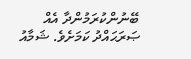ބޭނުންކުރަމުންދާ އެއް ޞަރަޙައްދު ކަމަށެވެ. ޝަމާއު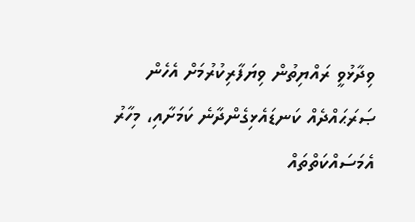ވިދާޅުވީ ރައްޔިތުން ވިޔަފާރިކުރުމަށް އެހެން ޞަރަޙައްދެއް ކަނޑައެޅިގެންދާނެ ކަމަށާއި، މިހާރު އެމަސައްކަތްތައް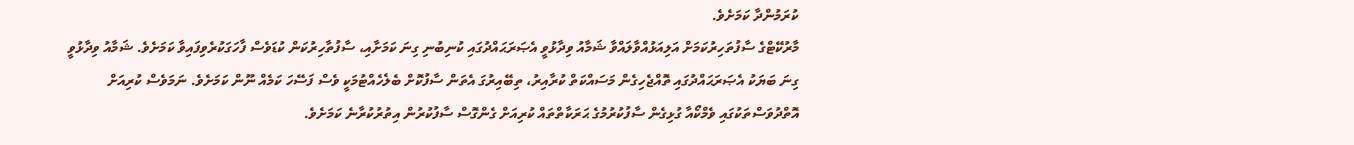ކުރަމުންދާ ކަމަށެވެ.
މާރުކޭޓްގެ ސާފުތަހިރުކަމަށް އަލިއަޅުއްވާލައްވާ ޝަމާއު ވިދާޅުވީ އެޞަރަޙައްދުގައި ކުނިބުނި ގިނަ ކަމަށާއި، ސާފުތާހިރުކަން ކުޑަވެސް ފާހަގަކުރެވިފައިވާ ކަމަށެވެ. ޝަމާއު ވިދާޅުވީ ގިނަ ބަޔަކު އެޞަރަޙައްދުގައި ތޮއްޖެހިގެން މަސައްކަތް ކުރާއިރު، ތިބޭއިރުގަ އެތަން ސާފުކޮށް ބެލެހެއްޓުމަކީ ވެސް ފަސޭހަ ކަމެއް ނޫން ކަމަށެވެ. ނަމަވެސް ކުރިއަށް އޮތްދުވަސްތަކުގައި ވެމްކޯއާ ގުޅިގެން ސާފުކުރުމުގެ ޙަރަކާތްތައް ކުރިއަށް ގެންގޮސް ސާފުކުރުން އިތުރުކުރާނެ ކަމަށެވެ.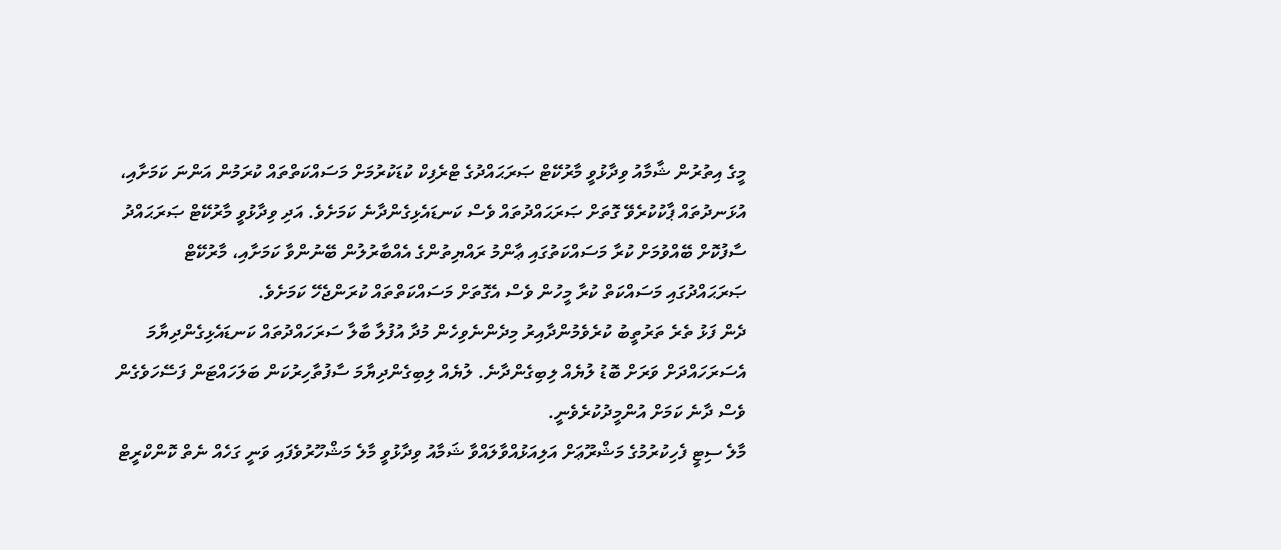މީގެ އިތުރުން ޝާމާއު ވިދާޅުވީ މާރުކޭޓް ޞަރަޙައްދުގެ ޓްރެފިކް ކުޑަކުރުމަށް މަސައްކަތްތައް ކުރަމުން އަންނަ ކަމަށާއި، އުޅަނދުތައް ޕާކުކުރެވޭ ގޮތަށް ޞަރަޙައްދުތައް ވެސް ކަނޑައެޅިގެންދާނެ ކަމަށެވެ. އަދި ވިދާޅުވީ މާރުކޭޓް ޞަރަޙައްދު ސާފުކޮށް ބޭއްވުމަށް ކުރާ މަސައްކަތުގައި ޢާންމު ރައްޔިތުންގެ އެއްބާރުލުން ބޭނުންވާ ކަމަށާއި، މާރުކޭޓް ޞަރަޙައްދުގައި މަސައްކަތް ކުރާ މީހުން ވެސް އެގޮތަށް މަސައްކަތްތައް ކުރަންޖެހޭ ކަމަށެވެ.
ދެން ފަޅު ތެރެ ތަރުތީބު ކުރެވެމުންދާއިރު މިދެންނެވިހެން މުދާ އުފުލާ ބާލާ ސަރަހައްދުތައް ކަނޑައެޅިގެންދިޔާމަ އެސަރަހައްދަށް ވަރަށް ބޮޑު ލުޔެއް ލިބިގެންދާނެ. ލުޔެއް ލިބިގެންދިޔާމަ ސާފުތާހިރުކަން ބަލަހައްޓަން ފަސޭހަވެގެން ވެސް ދާނެ ކަމަށް އުންމީދުކުރެވެނީ.
މާލެ ސިޓީ ފެހިކުރުމުގެ މަޝްރޫޢަށް އަލިއަޅުއްވާލައްވާ ޝަމާއު ވިދާޅުވީ މާލެ މަޝްހޫރުވެފައި ވަނީ ގަހެއް ނެތް ކޮންކްރީޓް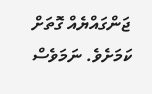ޖަންގައްޔެއް ގޮތަށް ކަމަށެވެ. ނަމަވެސް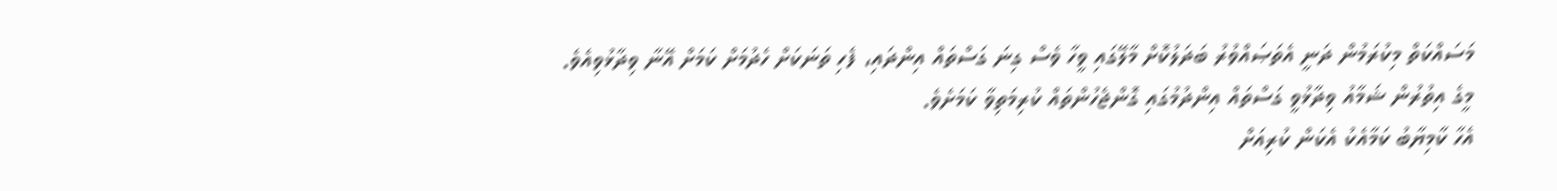މަސައްކަތް މިކުރަމުން ދަނީ އެތަޞައްވުރު ބަދަލުކޮށް މާލޭގައި ވީހާ ވެސް ގިނަ ގަސްތައް އިންދައި، ފެހި ތަނަކަށް ހެދުމަށް ކަމަށް އޭނާ ވިދާޅުވިއެވެ.
މީގެ އިތުރުން ޝަމާއު ވިދާޅުވީ ގަސްތައް އިންދުމުގައި ގޮންޖެހުންތައް ކުރިމަތިވާ ކަމަށެވެ.
އެހާ ކާމިޔާބު ކަމާއެކު އެކަން ކުރިއަށް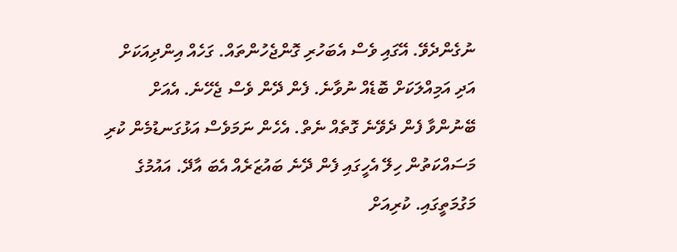ނުގެންދެވޭ. އޭގައި ވެސް އެބަހުރި ގޮންޖެހުންތައް. ގަހެއް އިންދިއަކަށް އަދި އަމިއްލަކަށް ބޮޑެއް ނުވާނެ. ފެން ދޭން ވެސް ޖެހޭނެ. އެއަށް ބޭނުންވާ ފެން ދެވޭނެ ގޮތެއް ނެތް. އެހެން ނަމަވެސް އަޅުގަނޑުމެން ކުރި މަސައްކަތުން ހިލޭ އެހީގައި ފެން ދޭނެ ބައުޒަރެއް އެބަ އާދޭ. އައުމުގެ މަގުމަތީގައި. ކުރިއަށް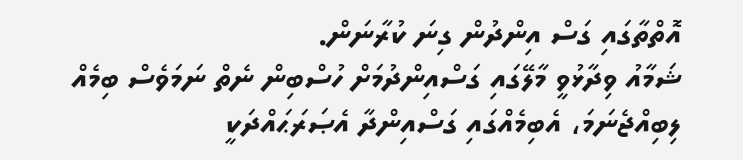އޮތްތާގައި ގަސް އިންދުން ގިނަ ކުރާނަން.
ޝަމާއު ވިދާޅުވީ މާލޭގައި ގަސްއިންދުމަށް ހުސްބިން ނެތް ނަމަވެސް ބިމެއް ލިބިއްޖެނަމަ، އެބިމެއްގައި ގަސްއިންދާ އެޞަރަޙައްދަކީ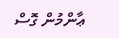ޢާންމުން ގޮސް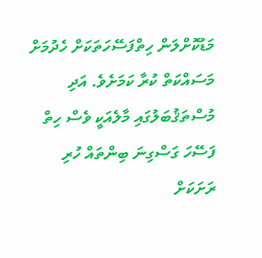މަޑުކޮށްލަން ހިތްފަސޭހަތަކަށް ހެދުމަށް މަސައްކަތް ކުރާ ކަމަށެވެ. އަދި މުސްތަޤުބަލުގައި މާލެއަކީ ވެސް ހިތް ފަސޭހަ ގަސްގިނަ ބިންތައް ހުރި ރަށަކަށް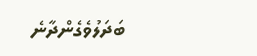ބަދަލުވެގެންދާނެ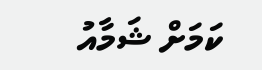ކަމަށް ޝަމާއު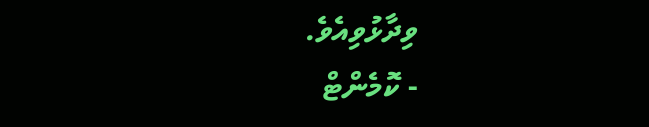ވިދާޅުވިއެވެ.
- ކޮމެންޓް